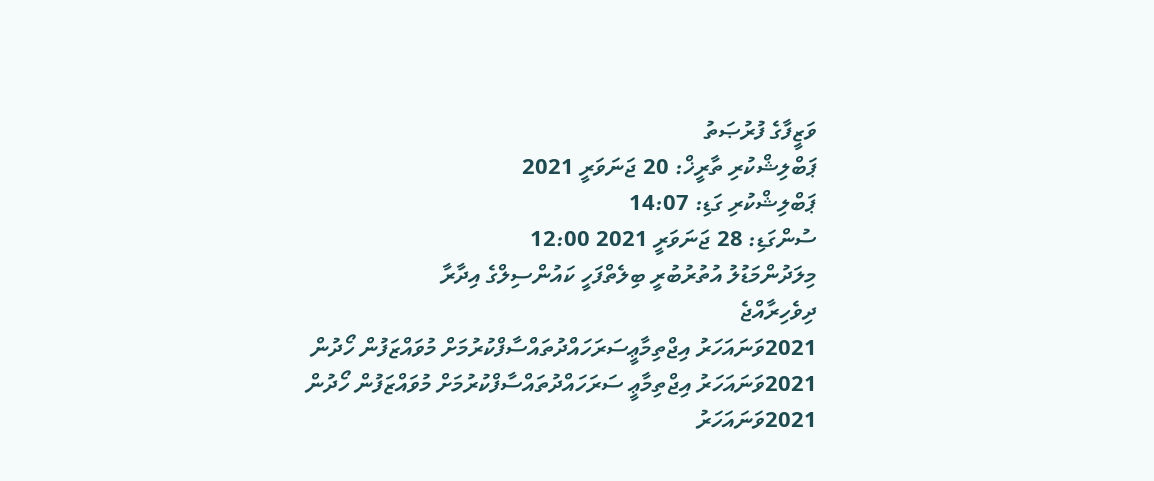ވަޒީފާގެ ފުރުޞަތު
ޕަބްލިޝްކުރި ތާރީޚް: 20 ޖަނަވަރީ 2021
ޕަބްލިޝްކުރި ގަޑި: 14:07
ސުންގަޑި: 28 ޖަނަވަރީ 2021 12:00
މިލަދުންމަޑުލު އުތުރުބުރީ ބިލެތްފަހީ ކައުންސިލްގެ އިދާރާ
ދިވެހިރާއްޖެ
2021ވަނައަހަރު އިޖްތިމާޢީސަރަހައްދުތައްސާފްކުރުމަށް މުވައްޒަފުން ހޯދުން
2021ވަނައަހަރު އިޖްތިމާޢީ ސަރަހައްދުތައްސާފްކުރުމަށް މުވައްޒަފުން ހޯދުން
2021ވަނައަހަރު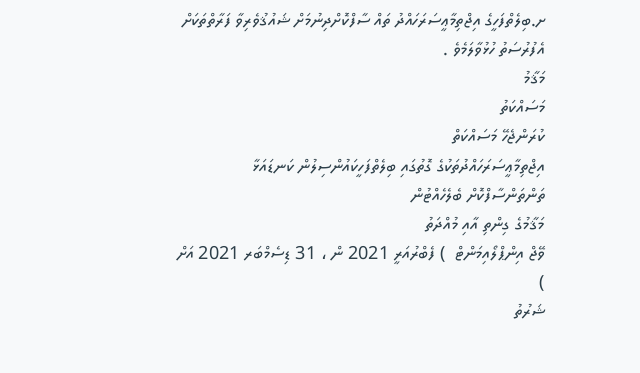ށ.ބިލެތްފަހީގެ އިޖްތިމާޢީސަރަހައްދު ތައް ސާފްކޮށްދިނުމަށް ޝައުޤުވެރިވާ ފަރާތްތަކަށް އެފުރުސަތު ހުޅުވާލަމެވެ .
މަޤާމު
މަސައްކަތު
ކުރަންޖެހޭ މަސައްކަތް
އިޖްތިމާޢީސަރަހައްދުތަކުގެ ގޮތުގައި ބިލެތްފަހީކައުންސިލުން ކަނޑައަޅާ ތަންތަންސާފްކޮށް ބެލެހެއްޓުން
މަޤާމުގެ ގިންތި އާއި މުއްދަތު
ވޭޖް އިންޕްލޯއިމަންޓް  ) ފެބްރުއަރީ 2021 ން ، 31 ޑިސެމްބަރ 2021 އަށް )
ޝަރުތު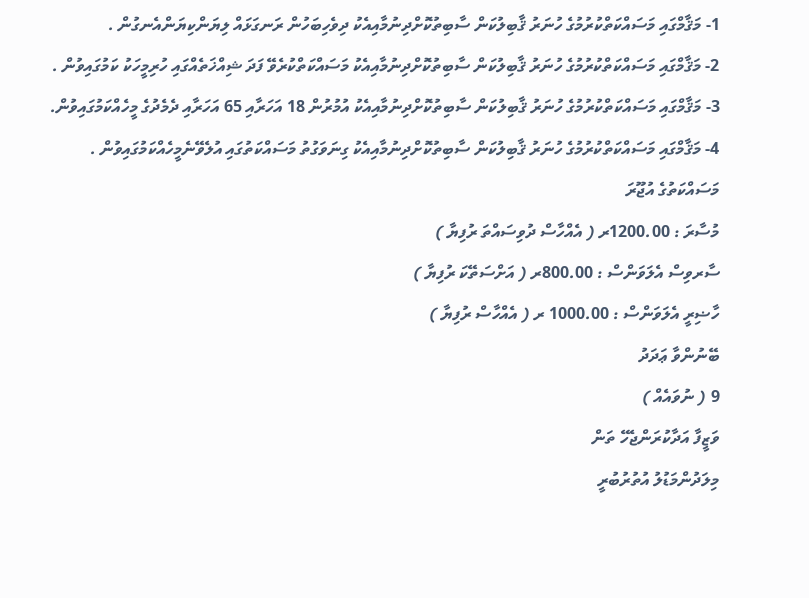1- މަޤާމްގައި މަސައްކަތްކުރުމުގެ ހުނަރު ޤާބިލުކަން ސާބިތުކޮށްދިނުމާއިއެކު ދިވެހިބަހުން ރަނގަޅައް ލިޔަންކިޔަންއެނގުން .
2- މަޤާމްގައި މަސައްކަތްކުރުމުގެ ހުނަރު ޤާބިލުކަން ސާބިތުކޮށްދިނުމާއިއެކު މަސައްކަތްކުރެވޭ ފަދަ ޝިއްޚަތެއްގައި ހުރިމީހަކު ކަމުގައިވުން .
3- މަޤާމްގައި މަސައްކަތްކުރުމުގެ ހުނަރު ޤާބިލުކަން ސާބިތުކޮށްދިނުމާއިއެކު އުމުރުން 18 އަހަރާއި 65 އަހަރާއި ދެމެދުގެ މީހެއްކަމުގައިވުން.
4- މަޤާމްގައި މަސައްކަތްކުރުމުގެ ހުނަރު ޤާބިލުކަން ސާބިތުކޮށްދިނުމާއިއެކު ގިނަވަގުތު މަސައްކަތުގައި އުލެވޭނެމީހެއްކަމުގައިވުން .
މަސައްކަތުގެ އުޖޫރަ
މުސާރަ : 1200.00ރ ( އެއްހާސް ދުވިސައްތަ ރުފިޔާ )
ސާރވިސް އެލަވަންސް : 800.00ރ ( އަށްސަތޭކަ ރުފިޔާ )
ހާޟިރީ އެލަވަންސް : 1000.00 ރ ( އެއްހާސް ރުފިޔާ )
ބޭނުންވާ ޢަދަދު
9 ( ނުވައެއް )
ވަޒީފާ އަދާކުރަންޖެހޭ ތަން
މިލަދުންމަޑުލު އުތުރުބުރީ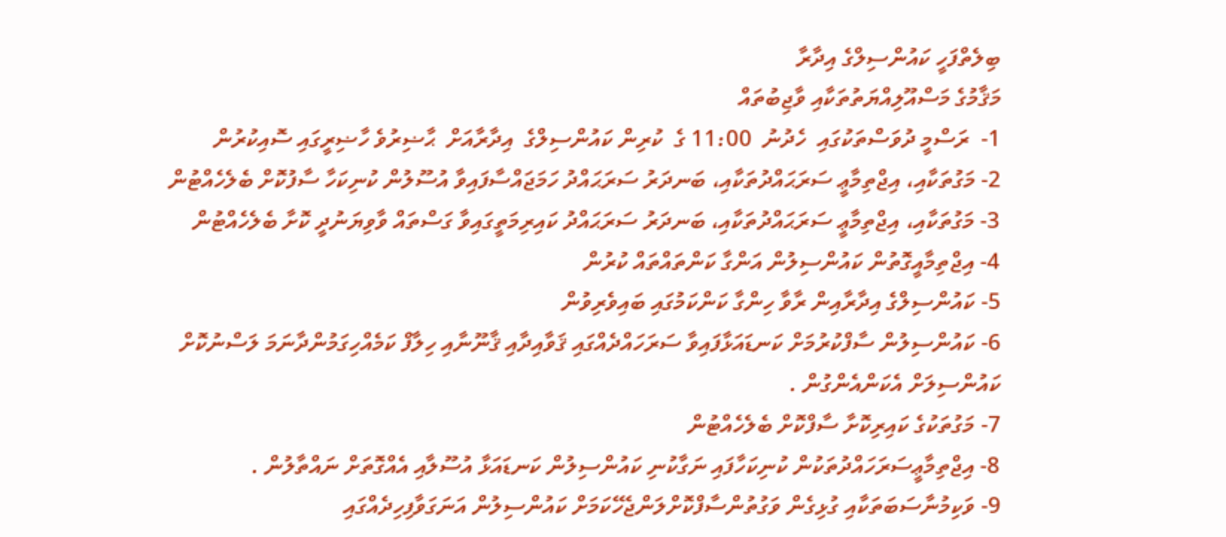ބިލެތްފަހީ ކައުންސިލްގެ އިދާރާ
މަޤާމުގެ މަސްއޫލިއްޔަތުތަކާއި ވާޖިބުތައް
1-  ރަސްމީ ދުވަސްތަކުގައި  ހެދުނު  11:00 ގެ  ކުރިން ކައުންސިލްގެ  އިދާރާއަށް  ޙާޟިރުވެ ހާޟިރީގައި ސޮއިކުރުން
2- މަގުތަކާއި، އިޖްތިމާޢީ ސަރަޙައްދުތަކާއި، ބަނދަރު ސަރަޙައްދު ހަމަޖައްސާފައިވާ އުސޫލުން ކުނިކަހާ ސާފުކޮށް ބެލެހެއްޓުން
3- މަގުތަކާއި، އިޖްތިމާޢީ ސަރަޙައްދުތަކާއި، ބަނދަރު ސަރަޙައްދު ކައިރިމަތީގައިވާ ގަސްތައް ވާވިޔަނުދީ ކޮށާ ބެލެހެއްޓުން
4- އިޖްތިމާއީގޮތުން ކައުންސިލުން އަންގާ ކަންތައްތައް ކުރުން
5- ކައުންސިލްގެ އިދާރާއިން ރާވާ ހިންގާ ކަންކަމުގައި ބައިވެރިވުން
6- ކައުންސިލުން ސާފްކުރުމަށް ކަނޑައަޅާފައިވާ ސަރަހައްދެއްގައި ޤަވާއިދާއި ޤާނޫނާއި ހިލާފް ކަމެއްހިގަމުންދާނަމަ ލަސްނުކޮށް ކައުންސިލަށް އެކަންއެންގުން .
7- މަގުތަކުގެ ކައިރިކޮށާ ސާފްކޮށް ބެލެހެއްޓުން
8- އިޖްތިމާޢީސަރަހައްދުތަކުން ކުނިކަހާފައި ނަގާކުނި ކައުންސިލުން ކަނޑައަޅާ އުސޫލާއި އެއްގޮތަށް ނައްތާލުން .
9- ވަކިމުނާސަބަތަކާއި ގުޅިގެން ވަގުތުންސާފްކޮށްލަންޖެހޭކަމަށް ކައުންސިލުން އަނަގަވާފިހިދެއްގައި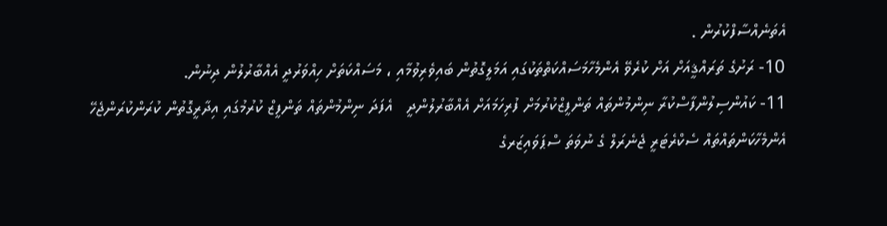އެތަނެއްސާފްކުރުން .
10- ރަށުގެ ތަރައްޤީއަށް އަށް ކުރެވޭ އެންމެހާމަސައްކަތްތަކުގައި އަމަލީގޮތުން ބައިވެރިވުމާއި ، މަސައްކަތަށް ހިއްވަރުދީ އެއްބާރުލުން ދިނުން.
11- ކައުންސިލުންފާސްކުރާ ނިންމުންތައް ތަންފީޒްކުރުމަށް ފުރިހަމައަށް އެއްބާރުލުންދީ   އެފަދަ ނިންމުންތައް ތަންފީޒް ކުރުމުގައި އިދާރީގޮތުން ކުރަންކުރަންޖެހޭ އެންމެހާކަންތައްތައް ސެކްރެޓަރީ ޖެނެރަލް ގެ ނުވަތަ ސްޕަވައިޒަރގެ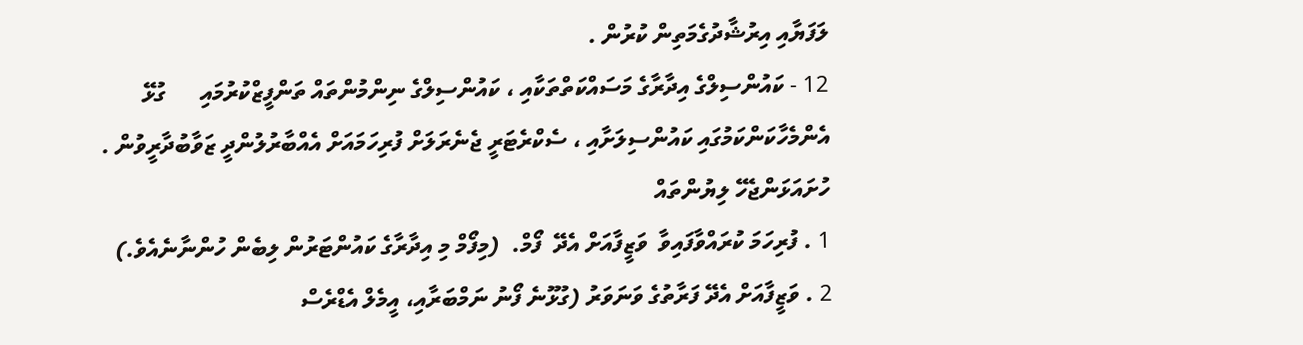ލަފަޔާއި އިރުޝާދުގެމަތިން ކުރުން .
12 - ކައުންސިލްގެ އިދާރާގެ މަސައްކަތްތަކާއި ، ކައުންސިލްގެ ނިންމުންތައް ތަންފީޒްކުރުމައި      ގުޅޭ އެންމެހާކަންކަމުގައި ކައުންސިލަށާއި ، ސެކްރެޓަރީ ޖެނެރަލަށް ފުރިހަމައަށް އެއްބާރުލުންދީ ޒަވާބުދާރީވުން .
ހުށައަޅަންޖެހޭ ލިޔުންތައް
1 . ފުރިހަމަ ކުރައްވާފައިވާ  ވަޒީފާއަށް އެދޭ  ފޯމް.  (މިފޯމް މި އިދާރާގެ ކައުންޓަރުން ލިބެން ހުންނާނެއެވެ.)
2 . ވަޒީފާއަށް އެދޭ ފަރާތުގެ ވަނަވަރު (ގުޅޫނެ ފޯނު ނަމްބަރާއި، އީމެލް އެޑްރެސް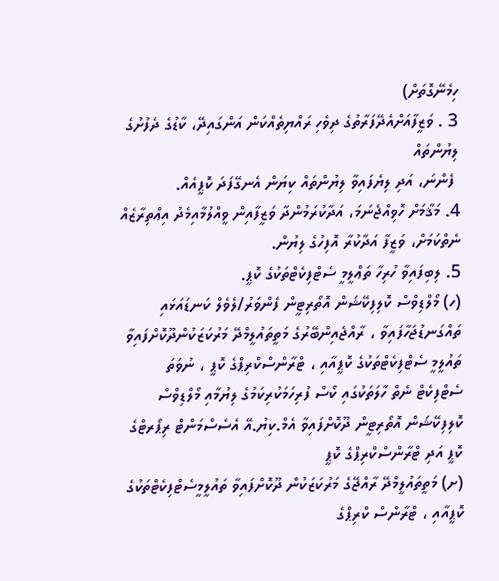ހިމެނޭގޮތަށް)
3 . ވަޒީފާއަށްއެދޭފަރާތުގެ ދިވެހި ރައްޔިތެއްކަން އަންގައިދޭ، ކާޑުގެ ދެފުށުގެ ލިޔުންތައް
 ފެންނަ، އަދި ލިޔެފައިވާ ލިޔުންތައް ކިޔަން އެނގޭފަދަ ކޮޕީއެއް.
4. މަޤާމަށް ހޮވިއްޖެނަމަ، އަދާކުރަމުންދާ ވަޒީފާއިން ވީއްލުމާއިމެދު އިޢްތިރާޒެއް ނެތްކަމަށް، ވަޒީފާ އަދާކުރާ އޮފިހުގެ ލިޔުން.
5. ލިބިފައިވާ ހުރިހާ ތަޢްލީމީ ސެޓްފިކެޓްތަކުގެ ކޮޕީ.
(ހ) މޯލްޑިވްސް ކޮލިފިކޭޝަން އޮތޯރިޓީން ފެންވަރު/ލެވެލް ކަނޑައަޅައި ތައްގަނޑުޖަހާފައިވާ ، ރާއްޖެއިންބޭރުގެ މަތީތައުލީމްދޭ މަރުކަޒަކުންދޫކޮށްފައިވާ ތައުލީމީ ސެޓްފިކެޓްތަކުގެ ކޮޕީއާއި ، ޓްރާންސްކްރިޕްގެ ކޮޕީ ، ނުވަތަ ސެޓްފިކެޓް ނެތް ހާލަތަކުގައި ކޯސް ފުރިހަމަކުރިކަމުގެ ލިޔުމާއި މޯލްޑިވްސް ކޮލިފިކޭޝަން އޮތޯރިޓީން ދޫކޮށްފައިވާ އެމް.ކިޔު.އޭ އެސެސްމަންޓް ރިޕޯރޓްގެ ކޮޕީ އަދި ޓްރާންސްކްރިޕްގެ ކޮޕީ
(ށ) މަތީތައުލީމްދޭ ރާއްޖޭގެ މަރުކަޒަކުން ދޫކޮށްފައިވާ ތައުލީމީސެޓްފިކެޓްތަކުގެ ކޮޕީއާއި ، ޓްރާންސް ކްރިޕްގެ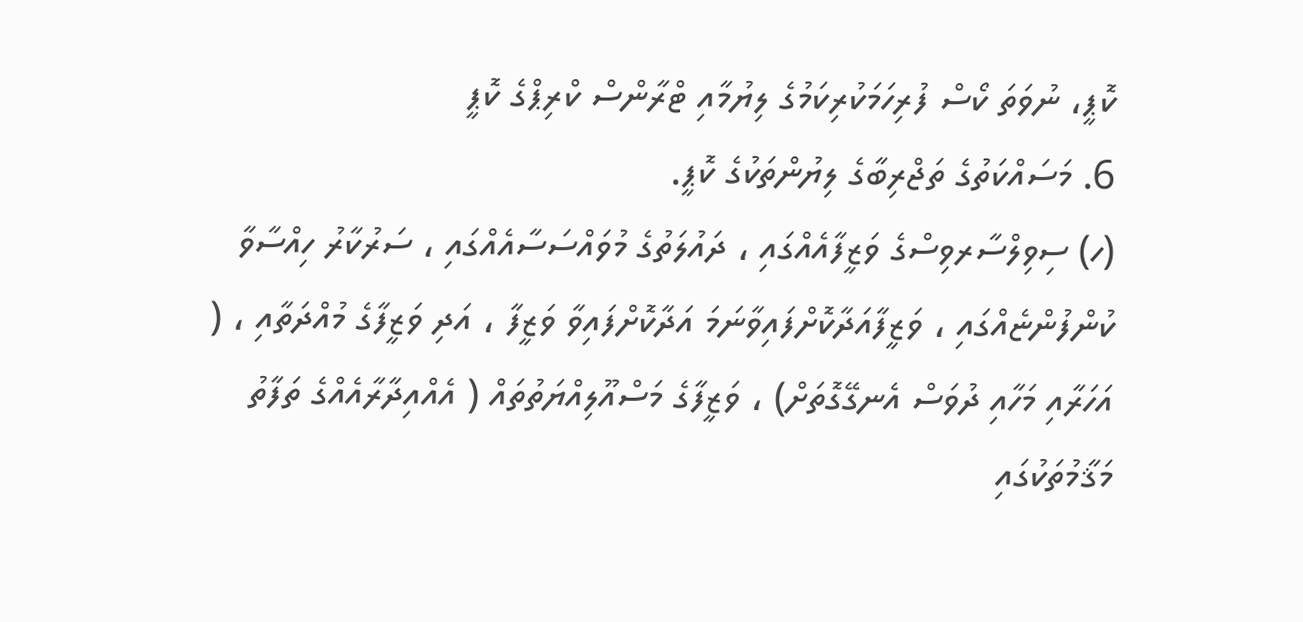ކޮޕީ، ނުވަތަ ކޯސް ފުރިހަމަކުރިކަމުގެ ލިޔުމާއި ޓްރާންސް ކްރިޕްގެ ކޮޕީ
6. މަސައްކަތުގެ ތަޖްރިބާގެ ލިޔުންތަކުގެ ކޮޕީ.
(ހ) ސިވިލްސާރވިސްގެ ވަޒީފާއެއްގައި ، ދައުލަތުގެ މުވައްސަސާއެއްގައި ، ސަރުކާރު ހިއްސާވާ ކުންފުންޏެއްގައި ، ވަޒީފާއަދާކޮށްފައިވާނަމަ އަދާކޮށްފައިވާ ވަޒީފާ ، އަދި ވަޒީފާގެ މުއްދަތާއި ، ( އަހަރާއި މަހާއި ދުވަސް އެނގޭގޮތަށް) ، ވަޒީފާގެ މަސްއޫލިއްޔަތުތައް ( އެއްއިދާރާއެއްގެ ތަފާތު މަޤާމުތަކުގައި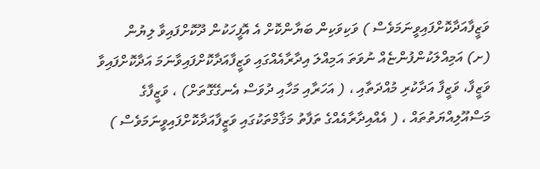ވަޒީފާއަދާކޮށްފައިވީނަމަވެސް ) ވަކިވަކިން ބަޔާންކޮށް އެ އޮފީހަކުން ދޫކޮށްފައިވާ ލިޔުން
(ށ) އަމިއްލަކުންފުންޏެއް ނުވަތަ އަމިއްލަ އިދާރާއެއްގައި ވަޒީފާއަދާކޮށްފައިވާނަމަ އަދާކޮށްފައިވާ ވަޒީފާ، ވަޒީފާ އަދާކުރި މުއްދަތާއި ، ( އަހަރާއި މަހާއި ދުވަސް އެނގޭގޮތަށް) ، ވަޒީފާގެ މަސްއޫލިއްޔަތުތައް ، ( އެއްއިދާރާއެއްގެ ތަފާތު މަޤާމްތަކުގައި ވަޒީފާއަދާކޮށްފައިވީނަމަވެސް )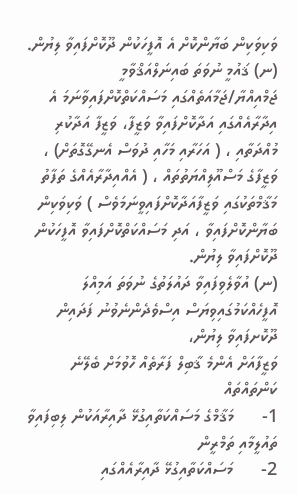ވަކިވަކިން ބަޔާންކޮށް އެ އޮފީހަކުން ދޫކޮށްފައިވާ ލިޔުން.
(ނ) ޤައުމީ ނުވަތަ ބައިނަލްއަޤްވާމީ ޖަމްއިއްޔާ/ޖަމާއަތެއްގައި މަސައްކަތްކޮށްފައިވާނަމަ އެ އިދާރާއެއްގައި އަދާކޮށްފައިވާ ވަޒީފާ، ވަޒީފާ އަދާކުރި މުއްދަތާއި ، ( އަހަރާއި މަހާއި ދުވަސް އެނގޭގޮތަށް) ، ވަޒީފާގެ މަސްއޫލިއްޔަތުތައް ، ( އެއްއިދާރާއެއްގެ ތަފާތު މަޤާމްތަކުގައި ވަޒީފާއަދާކޮށްފައިވީނަމަވެސް ) ވަކިވަކިން ބަޔާންކޮށްފައިވާ ، އަދި މަސައްކަތްކޮށްފައިވާ އޮފީހަކުން ދޫކޮށްފައިވާ ލިޔުން.
(ނ) އުވާލެވިފައިވާ ދައުލަތުގެ ނުވަތަ އަމިއްލަ އޮފީހެއްކަމުގައިވިޔަސް އިސްވެދެންނެވުނު ފަދައިން ދޫކޮށފައިވާ ލިޔުން،
ވަޒީފާއަށް އެންމެ ޤާބިލް ފަރާތެއް ހޮވުމަށް ބެލޭނެ ކަންތައްތައް
1-      މަޤާމްގެ މަސައްކަތާއިގުޅޭ ދާއިރާއަކުން ލިބިފައިވާ ތައުލީމާއި ތަމްރީން
2-      މަސައްކަތާއިގުޅޭ ދާއިރާއެއްގައި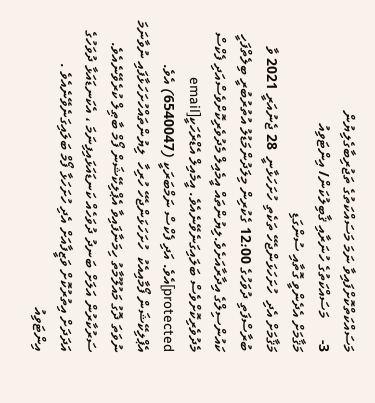މަސައްކަތްކޮށްފައިވާ ނަމަ މަސައްކަތުގެ ތަޖުރިބާގެލިޔުން
3-      މަސައްކަތުގެ ހުނަރާއި ޤާބިލުކަން/ އިންޓަވިއު
މަޤާމަށް އެދެންވީ ގޮތާއި ސުންގަޑި
މަޤާމަށް އެދި  ހުށަހަޅަންޖެހޭ ތަކެތި ހުށަހަޅާނީ  28 ޖެނުއަރީ 2021 ވާ ބުރާސްފަތި ދުވަހުގެ 12:00 ގެކުރިން މިލަދުންމަޑުލު އުތުރުބުރީ ބިލެތްފަހީ ކައުންސިލްގެ އިދާރާއަށެވެ.ލިޔުންތައް އީމެއިލް މެދުވެރިކޮށްވެސްއަދި ފެކްސް  މެދުވެރިކޮށްވެސް ބަލައިގަނެވޭނެއެވެ. އީމެއިލް އެޑްރެހަކީ[email protected]އެވެ. އަދި ފެކްސް ނަމްބަރަކީ (6540047) އެވެ. އެޕްލިކޭޝަން ފޯމާއިއެކު  ހުށަހަޅަންޖެހޭ ހުރިހާ  ލިޔުންތައްހުށަހަޅާފައި ނުވާނަމަ ނުވަތަ ދޮގު މައުލޫމާތު ހިމަނާފައިވާ އެޕްލިކޭޝަން ފޯމް ބާޠިލް ކުރެވޭނެއެވެ. ސަރުކާރުން އަލަށް ބަނދު ދުވަހެއް ކަނޑައަޅައިފިނަމަ ، އެކަނޑައަޅާ ދުވަހުގެ އަދަދަށް އިތުރުކޮށް ވަޒީފާއަށް އެދި ހުށަހަޅާ ފޯމް ބަލައިގަނެވޭނެއެވެ .
އިންޓަވިއު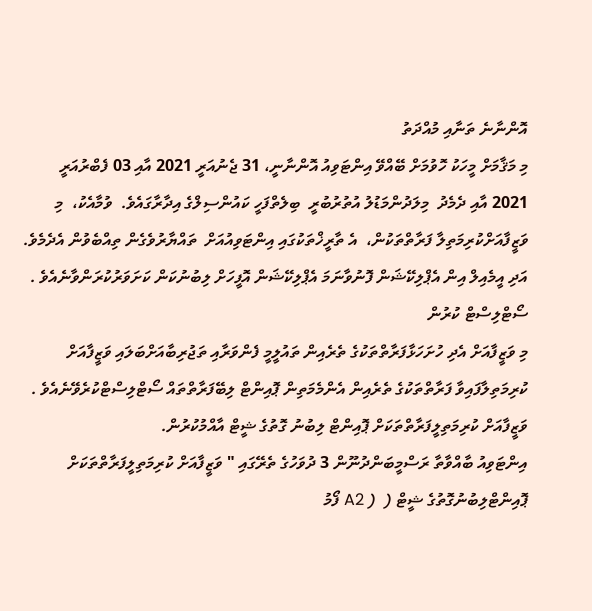އޮންނާނެ ތަނާއި މުއްދަތު
މި މަޤާމަށް މީހަކު ހޮވުމަށް ބޭއްވޭ އިންޓަވިއު އޮންނާނީ، 31 ޖެނުއަރީ 2021 އާއި 03 ފެބްރުއަރީ    2021 އާއި ދެމެދު  މިލަދުންމަޑުލު އުތުރުބުރީ  ބިލެތްފަހީ ކައުންސިލްގެ އިދާރާގައެވެ.  ވުމާއެކު،  މި ވަޒީފާއަށްކުރިމަތިލާ ފަރާތްތަކުން،  އެ ތާރީޚްތަކުގައި އިންޓަވިއުއަށް  ތައްޔާރުވެގެން ތިއްބެވުން އެދެމެވެ. އަދި އީމެއިލް އިން އެޕްލިކޭޝަން ފޮނުވާނަމަ އެޕްލިކޭޝަން އޮފީހަށް ލިބުނުކަން ކަށަވަރުކުރަންވާނެއެވެ .
ސޯޓްލިސްޓް ކުރުން
މި ވަޒީފާއަށް އެދި ހުށަހަޅާފަރާތްތަކުގެ ތެރެއިން ތައުލީމީ ފެންވަރާއި ތަޖުރިބާއަށްބަލައި ވަޒީފާއަށް ކުރިމަތިލާފައިވާ ފަރާތްތަކުގެ ތެރެއިން އެންމެމަތިން ޕޮއިންޓް ލިބޭފަރާތްތައް ސޯޓްލިސްޓްކުރެވޭނެއެވެ .
ވަޒީފާއަށް ކުރިމަތިލީފަރާތްތަކަށް ޕޮއިންޓް ލިބުނު ގޮތުގެ ޝީޓް އާއްމުކުރުން.
އިންޓަވިއު ބާއްވާތާ ރަސްމީބަންދުނޫން 3 ދުވަހުގެ ތެރޭގައި " ވަޒީފާއަށް ކުރިމަތިލީފަރާތްތަކަށް ޕޮއިންޓްލިބުނުގޮތުގެ ޝީޓް (  ( A2 ފޯމު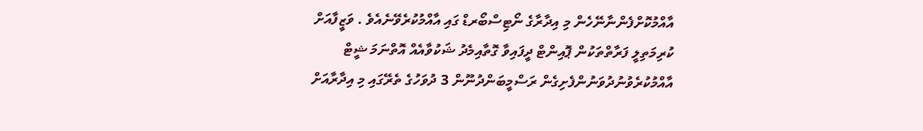އާއްމުކޮށްފެންނާނޭހެން މި އިދާރާގެ ނޯޓިސްބޯރޑް ގައި އާއްމުކުރެވޭނެއެވެ . ވަޒީފާއަށް ކުރިމަތިލީ ފަރާތްތަކުން ޕޮއިންޓް ދީފައިވާ ގޮތާއިމެދު ޝަކުވާއެއް އޮތްނަމަ ޝީޓް އާއްމުކުރެވުނުދުވަނުންފެށިގެން ރަސްމީބަންދުނޫން 3 ދުވަހުގެ ތެރޭގައި މި އިދާރާއަށް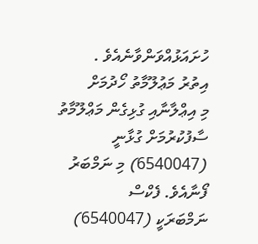ހުށައަޅުއްވަންވާނެއެވެ .
އިތުރު މަޢުލޫމާތު ހޯދުމަށް
މި އިޢްލާނާއި ގުޅިގެން މަޢްލޫމާތު ސާފުކުރުމަށް ގުޅާނީ (6540047) މި ނަމްބަރު ފޯނާއެވެ. ފެކްސް
ނަމްބަރަކީ (6540047)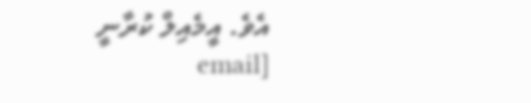އެވެ. އީމެއިލް ކުރާނީ            [email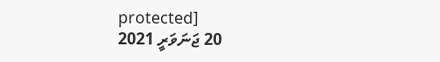protected]
20 ޖަނަވަރީ 2021